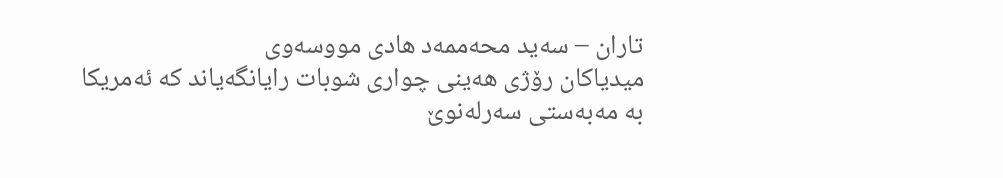تاران – سەید محەممەد هادی مووسەوی
میدیاکان رۆژی هەینی چواری شوبات رایانگەیاند کە ئەمریکا بە مەبەستی سەرلەنوێ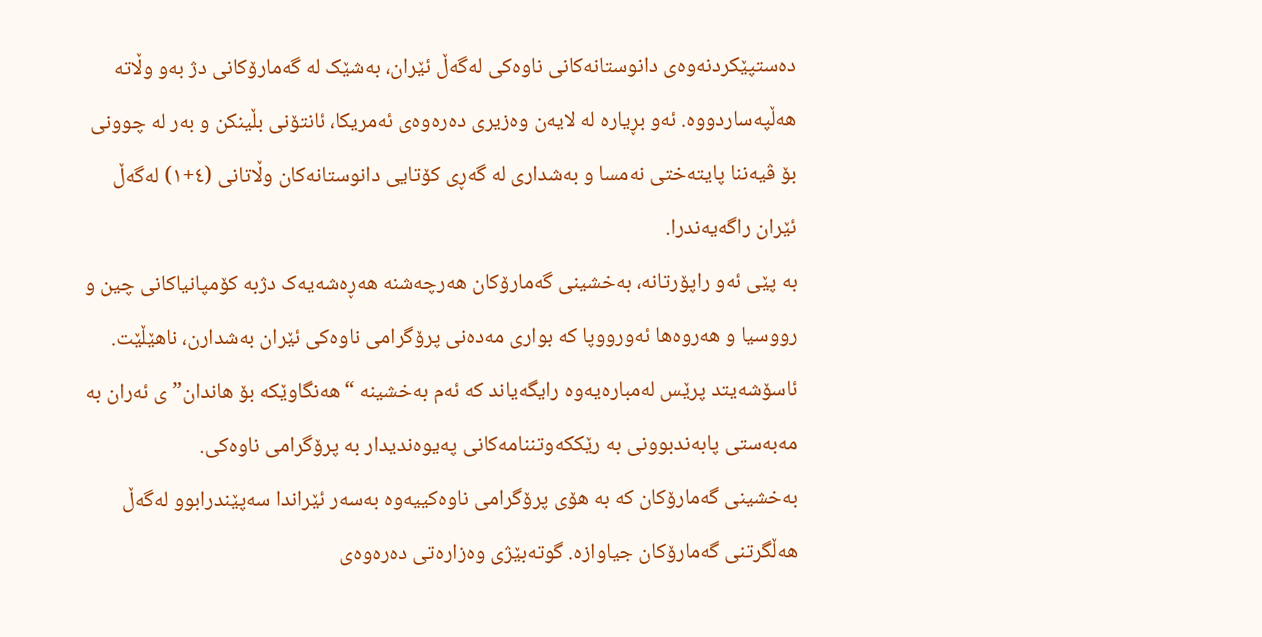دەستپێکردنەوەی دانوستانەکانی ناوەکی لەگەڵ ئێران، بەشێک لە گەمارۆکانی دژ بەو وڵاتە هەڵپەساردووە. ئەو بڕیارە لە لایەن وەزیری دەرەوەی ئەمریکا، ئانتۆنی بڵینکن و بەر لە چوونی بۆ ڤیەننا پایتەختی نەمسا و بەشداری لە گەڕی کۆتایی دانوستانەکان وڵاتانی (٤+١) لەگەڵ ئێران راگەیەندرا.
بە پێی ئەو راپۆرتانە، بەخشینی گەمارۆکان هەرچەشنە هەڕەشەیەک دژبە کۆمپانیاکانی چین و رووسیا و هەروەها ئەورووپا کە بواری مەدەنی پرۆگرامی ناوەکی ئێران بەشدارن، ناهێڵێت. ئاسۆشەیتد پرێس لەمبارەیەوە رایگەیاند کە ئەم بەخشینە “هەنگاوێکە بۆ هاندان”ی ئەران بە مەبەستی پابەندبوونی بە رێکكەوتننامەکانی پەیوەندیدار بە پرۆگرامی ناوەکی.
بەخشینی گەمارۆکان کە بە هۆی پرۆگرامی ناوەکییەوە بەسەر ئێراندا سەپێندرابوو لەگەڵ هەڵگرتنی گەمارۆکان جیاوازە. گوتەبێژی وەزارەتی دەرەوەی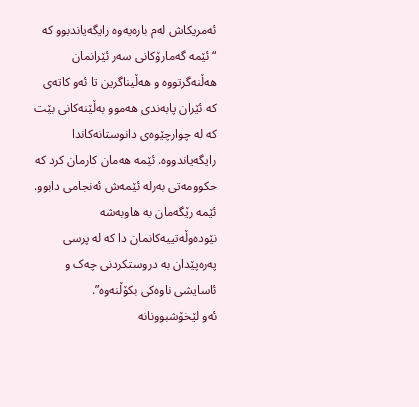ئەمریکاش لەم بارەیەوە رایگەیاندبوو کە “ئێمە گەمارۆکانی سەر ئێرانمان هەڵنەگرتووە و هەڵیناگرین تا ئەو کاتەی کە ئێران پابەندی هەموو بەڵێنەکانی بێت کە لە چوارچێوەی دانوستانەکاندا رایگەیاندووە. ئێمە هەمان کارمان کرد کە حکوومەتی بەرلە ئێمەش ئەنجامی دابوو. ئێمە رێگەمان بە هاوبەشە نێودەوڵەتییەکانمان دا کە لە پرسی پەرەپێدان بە دروستکردنی چەک و ئاسایشی ناوەکی بکۆڵنەوە”.
ئەو لێخۆشبوونانە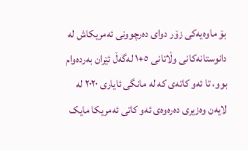بۆ ماوەیەکی زۆر دوای دەرچوونی ئەمریکاش لە دانوستانەکانی وڵاتانی ٥+١ لەگەڵ ئێران بەردەوام بوو، تا ئەو کاتەی کە لە مانگی ئایاری ٢٠٢٠ لە لایەن وەزیری دەرەوەی ئەو کاتی ئەمریکا مایک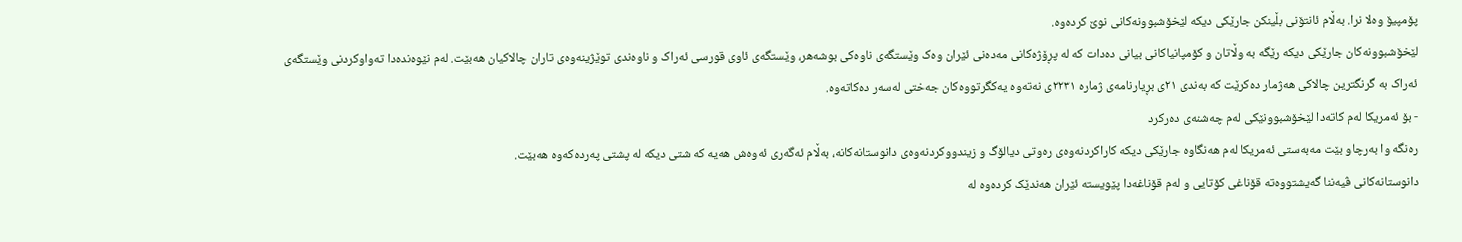پۆمپیۆ وەلا نرا. بەڵام ئانتۆنی بڵینکن جارێکی دیکە لێخۆشبوونەکانی نوێ کردەوە.
لێخۆشبوونەکان جارێکی دیکە رێگە بە وڵاتان و کۆمپانیاکانی بیانی دەدات کە لە پڕۆژەکانی مەدەنی ئێران وەک وێستگەی ناوەکی بوشەهر، وێستگەی ئاوی قورسی ئەراک و ناوەندی توێژینەوەی تاران چالاکیان هەبێت. لەم نێوەندەدا تەواوکردنی وێستگەی ئەراک بە گرنگترین چالاکی هەژمار دەکرێت کە بەندی ٢١ی بڕیارنامەی ژمارە ٢٢٣١ی نەتەوە یەکگرتووەکان جەختی لەسەر دەکاتەوە.
- بۆ ئەمریکا لەم کاتەدا لێخۆشبوونێکی لەم چەشنەی دەرکرد
رەنگە وا بەرچاو بێت مەبەستی ئەمریکا لەم هەنگاوە جارێکی دیکە کاراکردنەوەی رەوتی دیالۆگ و زیندووکردنەوەی دانوستانەکانە، بەڵام ئەگەری ئەوەش هەیە کە شتی دیکە لە پشتی پەردەکەوە هەبێت.
دانوستانەکانی ڤیەننا گەیشتووەتە قۆناغی کۆتایی و لەم قۆناغەدا پێویستە ئێران هەندێک کردەوە لە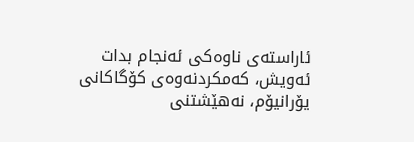ئاراستەی ناوەکی ئەنجام بدات ئەویش، کەمکردنەوەی کۆگاکانی یۆرانیۆم، نەهێشتنی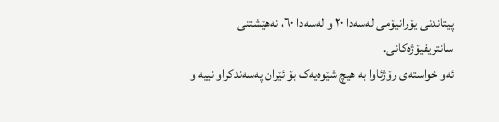پیتاندنی یۆرانیۆمی لەسەدا ٢٠ و لەسەدا ٦٠، نەهێشتنی سانتریفیۆژەکانی.
ئەو خواستەی رۆژئاوا بە هیچ شێوەیەک بۆ ئێران پەسەندکراو نییە و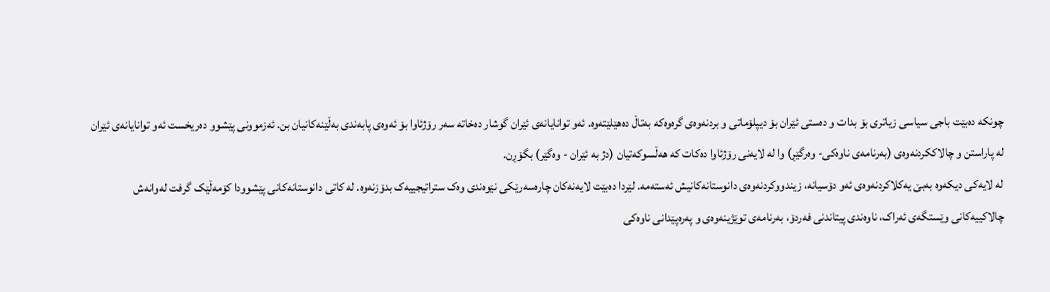چونکە دەبێت باجی سیاسی زیاتری بۆ بدات و دەستی ئێران بۆ دیپلۆماتی و بردنەوەی گرەوەکە بەتاڵ دەهێلێتەوە. ئەو توانایانەی ئێران گوشار دەخاتە سەر رۆژئاوا بۆ ئەوەی پابەندی بەڵێنەکانیان بن. ئەزموونی پێشوو دەریخست ئەو توانایانەی ئێران لە پاراستن و چالاککردنەوەی (بەرنامەی ناوەکی- وەرگێڕ) وا لە لایەنی رۆژئاوا دەکات کە هەڵسوکەتیان (دژ بە ئێران - وەگێر) بگۆڕن.
لە لایەکی دیکەوە بەبێ یەکلاکردنەوەی ئەو دۆسیانە، زیندووکردنەوەی دانوستانەکانیش ئەستەمە. لێردا دەبێت لایەنەکان چارەسەرێکی نێوەندی وەک ستراتیجییەک بدۆزنەوە. لە کاتی دانوستانەکانی پێشوودا کۆمەڵێک گرفت لەوانەش چالاکییەکانی وێستگەی ئەراک، ناوەندی پیتاندنی فەردۆ، بەرنامەی توێژینەوەی و پەرەپێدانی ناوەکی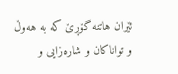ئێران هاتنە گۆڕێ کە بە هەوڵ و تواناکان و شارەزایی و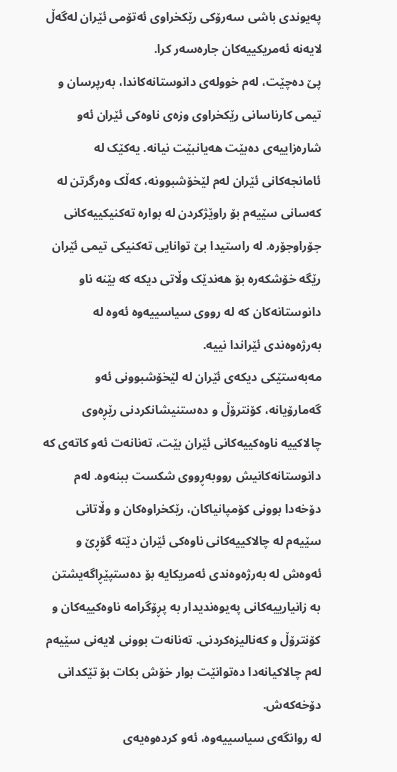پەیوندی باشی سەرۆکی رێکخراوی ئەتۆمی ئێران لەگەڵ لایەنە ئەمریکییەکان جارەسەر کرا.
پێ دەچێت، لەم خوولەی دانوستانەکاندا، بەرپرسان و تیمی کارناسانی رێکخراوی وزەی ناوەکی ئێران ئەو شارەزاییەی دەبێت هەیانبێت نیانە. یەکێک لە ئامانجەکانی ئێران لەم لێخۆشبوونە، کەڵک وەرگرتن لە کەسانی سێیەم بۆ راوێژکردن لە بوارە تەکنیکییەکانی جۆراوجۆرە. لە راستیدا بێ توانایی تەکنیکی تیمی ئێران رێگە خۆشکەرە بۆ هەندێک وڵاتی دیکە کە بێنە ناو دانوستانەکان کە لە رووی سیاسییەوە ئەوە لە بەرژەوەندی ئێراندا نییە.
مەبەستێکی دیکەی ئێران لە لێخۆشبوونی ئەو گەمارۆیانە، کۆنترۆڵ و دەستنیشانکردنی رێڕەوی چالاکییە ناوەکییەکانی ئێران بێت، تەنانەت ئەو کاتەی کە دانوستانەکانیش رووبەڕووی شکست ببنەوە. لەم دۆخەدا بوونی کۆمپانیاکان، رێکخراوەکان و وڵاتانی سێیەم لە چالاکییەکانی ناوەکی ئێران دێتە گۆڕێ و ئەوەش لە بەرژەوەندی ئەمریکایە بۆ دەستپێڕاگەیشتن بە زانیارییەکانی پەیوەندیدار بە پڕۆگرامە ناوەکییەکان و کۆنترۆڵ و کەنالیزەکردنی. تەنانەت بوونی لایەنی سێیەم لەم چالاکیانەدا دەتوانێت بوار خۆش بکات بۆ تێکدانی دۆخەکەش.
لە روانگەی سیاسییەوە، ئەو کردەوەیەی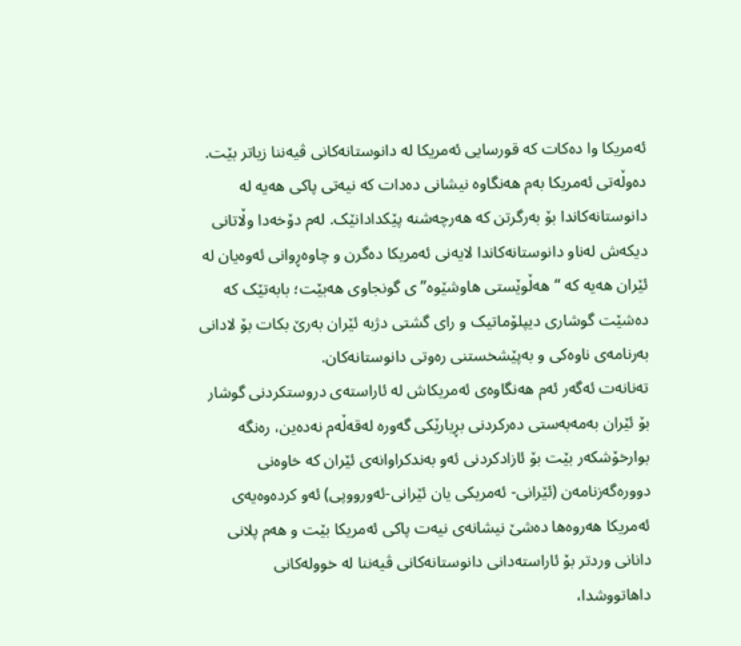ئەمریکا وا دەکات کە قورسایی ئەمریکا لە دانوستانەکانی ڤیەننا زیاتر بێت. دەوڵەتی ئەمریکا بەم هەنگاوە نیشانی دەدات کە نیەتی پاکی هەیە لە دانوستانەکاندا بۆ بەرگرتن کە هەرچەشنە پێکدادانێک. لەم دۆخەدا وڵاتانی دیکەش لەناو دانوستانەکاندا لایەنی ئەمریکا دەگرن و چاوەڕوانی ئەوەیان لە ئێران هەیە کە “هەڵوێستی هاوشێوە”ی گونجاوی هەبێت؛ بابەتێک کە دەشێت گوشاری دیپلۆماتیک و رای گشتی دژبە ئێران بەرێ بکات بۆ لادانی بەرنامەی ناوەکی و بەپێشخستنی رەوتی دانوستانەکان.
تەنانەت ئەگەر ئەم هەنگاوەی ئەمریکاش لە ئاراستەی دروستکردنی گوشار بۆ ئێران بەمەبەستی دەرکردنی بڕیارێکی گەورە لەقەڵەم نەدەین، رەنگە بوارخۆشکەر بێت بۆ ئازادکردنی ئەو بەندکراوانەی ئێران کە خاوەنی دوورەگەزنامەن (ئێرانی- ئەمریکی یان ئێرانی-ئەورووپی) ئەو کردەوەیەی ئەمریکا هەروەها دەشێ نیشانەی نیەت پاکی ئەمریکا بێت و هەم پلانی دانانی وردتر بۆ ئاراستەدانی دانوستانەکانی ڤیەننا لە خوولەکانی داهاتووشدا،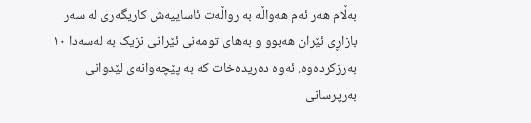بەڵام هەر ئەم هەواڵە بە رواڵەت ئاساییەش کاریگەری لە سەر بازاڕی ئێران هەبوو و بەهای تومەنی ئێرانی نزیک بە لەسەدا ١٠ بەرزکردەوە. ئەوە دەریدەخات کە بە پێچەوانەی لێدوانی بەرپرسانی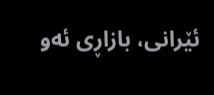ئێرانی، بازاڕی ئەو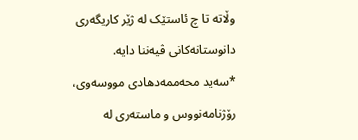وڵاتە تا چ ئاستێک لە ژێر کاریگەری دانوستانەکانی ڤیەننا دایە.
*سەید محەممەدهادی مووسەوی، رۆژنامەنووس و ماستەری لە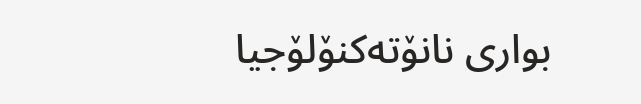بواری نانۆتەکنۆلۆجیا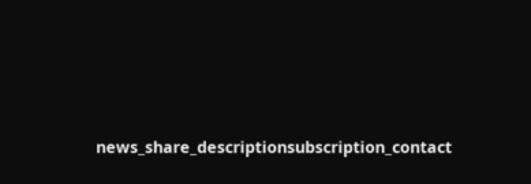news_share_descriptionsubscription_contact